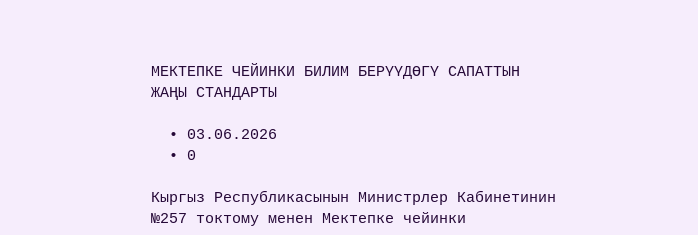МЕКТЕПКЕ ЧЕЙИНКИ БИЛИМ БЕРҮҮДӨГҮ САПАТТЫН ЖАҢЫ СТАНДАРТЫ

  • 03.06.2026
  • 0

Кыргыз Республикасынын Министрлер Кабинетинин №257 токтому менен Мектепке чейинки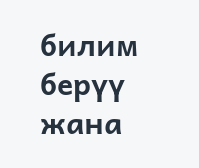билим берүү жана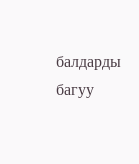балдарды багуу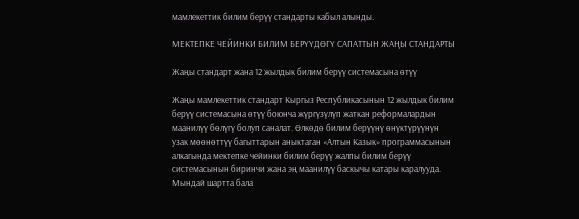мамлекеттик билим берүү стандарты кабыл алынды.

МЕКТЕПКЕ ЧЕЙИНКИ БИЛИМ БЕРҮҮДӨГҮ САПАТТЫН ЖАҢЫ СТАНДАРТЫ

Жаңы стандарт жана 12 жылдык билим берүү системасына өтүү

Жаңы мамлекеттик стандарт Кыргыз Республикасынын 12 жылдык билим берүү системасына өтүү боюнча жүргүзүлүп жаткан реформалардын маанилүү бөлүгү болуп саналат. Өлкөдө билим берүүнү өнүктүрүүнүн узак мөөнөттүү багыттарын аныктаган «Алтын Казык» программасынын алкагында мектепке чейинки билим берүү жалпы билим берүү системасынын биринчи жана эң маанилүү баскычы катары каралууда. Мындай шартта бала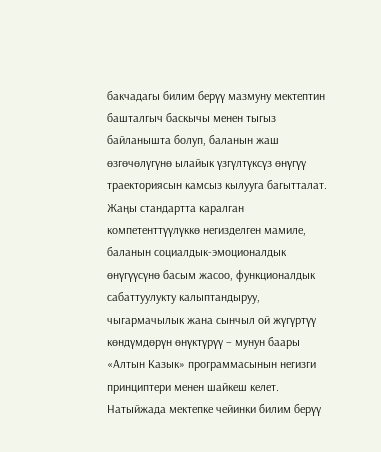бакчадагы билим берүү мазмуну мектептин башталгыч баскычы менен тыгыз байланышта болуп, баланын жаш өзгөчөлүгүнө ылайык үзгүлтүксүз өнүгүү траекториясын камсыз кылууга багытталат. Жаңы стандартта каралган компетенттүүлүккө негизделген мамиле, баланын социалдык-эмоционалдык өнүгүүсүнө басым жасоо, функционалдык сабаттуулукту калыптандыруу, чыгармачылык жана сынчыл ой жүгүртүү көндүмдөрүн өнүктүрүү – мунун баары «Алтын Казык» программасынын негизги принциптери менен шайкеш келет. Натыйжада мектепке чейинки билим берүү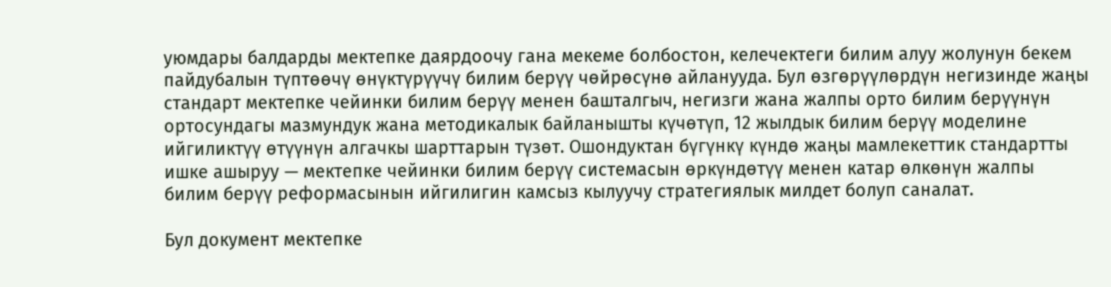уюмдары балдарды мектепке даярдоочу гана мекеме болбостон, келечектеги билим алуу жолунун бекем пайдубалын түптөөчү өнүктүрүүчү билим берүү чөйрөсүнө айланууда. Бул өзгөрүүлөрдүн негизинде жаңы стандарт мектепке чейинки билим берүү менен башталгыч, негизги жана жалпы орто билим берүүнүн ортосундагы мазмундук жана методикалык байланышты күчөтүп, 12 жылдык билим берүү моделине ийгиликтүү өтүүнүн алгачкы шарттарын түзөт. Ошондуктан бүгүнкү күндө жаңы мамлекеттик стандартты ишке ашыруу — мектепке чейинки билим берүү системасын өркүндөтүү менен катар өлкөнүн жалпы билим берүү реформасынын ийгилигин камсыз кылуучу стратегиялык милдет болуп саналат.

Бул документ мектепке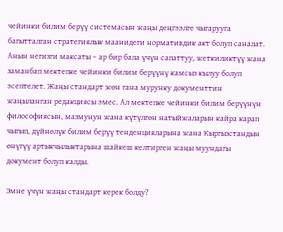чейинки билим берүү системасын жаңы деңгээлге чыгарууга багытталган стратегиялык маанидеги нормативдик акт болуп саналат. Анын негизги максаты – ар бир бала үчүн сапаттуу, жеткиликтүү жана заманбап мектепке чейинки билим берүүнү камсыз кылуу болуп эсептелет. Жаңы стандарт жөн гана мурунку документтин жаңыланган редакциясы эмес. Ал мектепке чейинки билим берүүнүн философиясын, мазмунун жана күтүлгөн натыйжаларын кайра карап чыгып, дүйнөлүк билим берүү тенденцияларына жана Кыргызстандын өнүгүү артыкчылыктарына шайкеш келтирген жаңы муундагы документ болуп калды.

Эмне үчүн жаңы стандарт керек болду?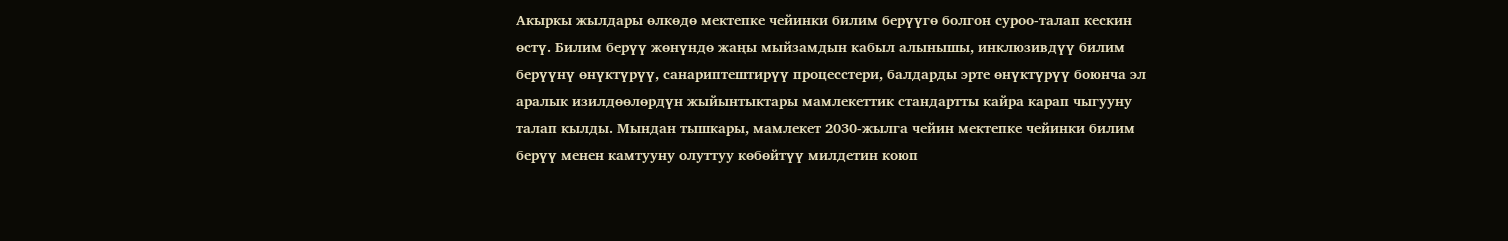Акыркы жылдары өлкөдө мектепке чейинки билим берүүгө болгон суроо-талап кескин өстү. Билим берүү жөнүндө жаңы мыйзамдын кабыл алынышы, инклюзивдүү билим берүүнү өнүктүрүү, санариптештирүү процесстери, балдарды эрте өнүктүрүү боюнча эл аралык изилдөөлөрдүн жыйынтыктары мамлекеттик стандартты кайра карап чыгууну талап кылды. Мындан тышкары, мамлекет 2030-жылга чейин мектепке чейинки билим берүү менен камтууну олуттуу көбөйтүү милдетин коюп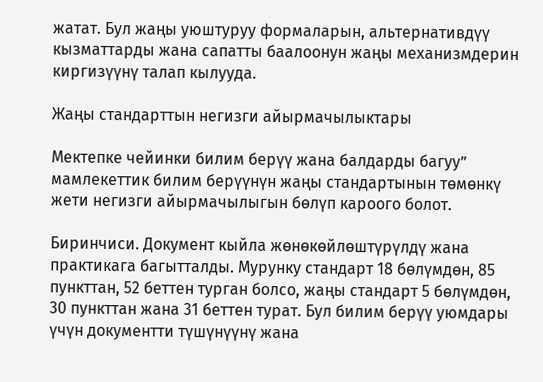жатат. Бул жаңы уюштуруу формаларын, альтернативдүү кызматтарды жана сапатты баалоонун жаңы механизмдерин киргизүүнү талап кылууда.

Жаңы стандарттын негизги айырмачылыктары

Мектепке чейинки билим берүү жана балдарды багуу” мамлекеттик билим берүүнүн жаңы стандартынын төмөнкү жети негизги айырмачылыгын бөлүп кароого болот.

Биринчиси. Документ кыйла жөнөкөйлөштүрүлдү жана практикага багытталды. Мурунку стандарт 18 бөлүмдөн, 85 пункттан, 52 беттен турган болсо, жаңы стандарт 5 бөлүмдөн, 30 пункттан жана 31 беттен турат. Бул билим берүү уюмдары үчүн документти түшүнүүнү жана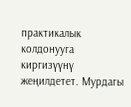практикалык колдонууга киргизүүнү жеңилдетет. Мурдагы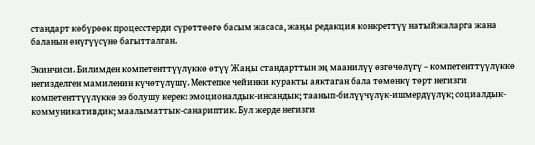стандарт көбүрөөк процесстерди сүрөттөөгө басым жасаса, жаңы редакция конкреттүү натыйжаларга жана баланын өнүгүүсүнө багытталган.

Экинчиси. Билимден компетенттүүлүккө өтүү Жаңы стандарттын эң маанилүү өзгөчөлүгү – компетенттүүлүккө негизделген мамиленин күчөтүлүшү. Мектепке чейинки куракты аяктаган бала төмөнкү төрт негизги компетенттүүлүккө ээ болушу керек: эмоционалдык-инсандык; таанып-билүүчүлүк-ишмердүүлүк; социалдык-коммуникативдик; маалыматтык-санариптик. Бул жерде негизги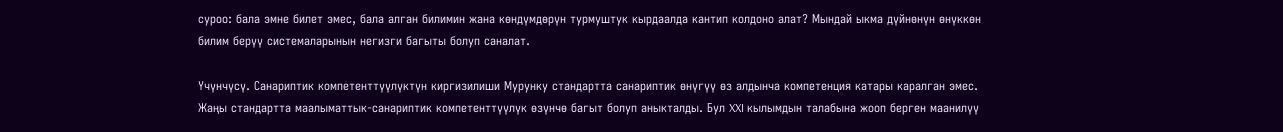суроо: бала эмне билет эмес, бала алган билимин жана көндүмдөрүн турмуштук кырдаалда кантип колдоно алат? Мындай ыкма дүйнөнүн өнүккөн билим берүү системаларынын негизги багыты болуп саналат.

Үчүнчүсү. Санариптик компетенттүүлүктүн киргизилиши Мурунку стандартта санариптик өнүгүү өз алдынча компетенция катары каралган эмес. Жаңы стандартта маалыматтык-санариптик компетенттүүлүк өзүнчө багыт болуп аныкталды. Бул XXI кылымдын талабына жооп берген маанилүү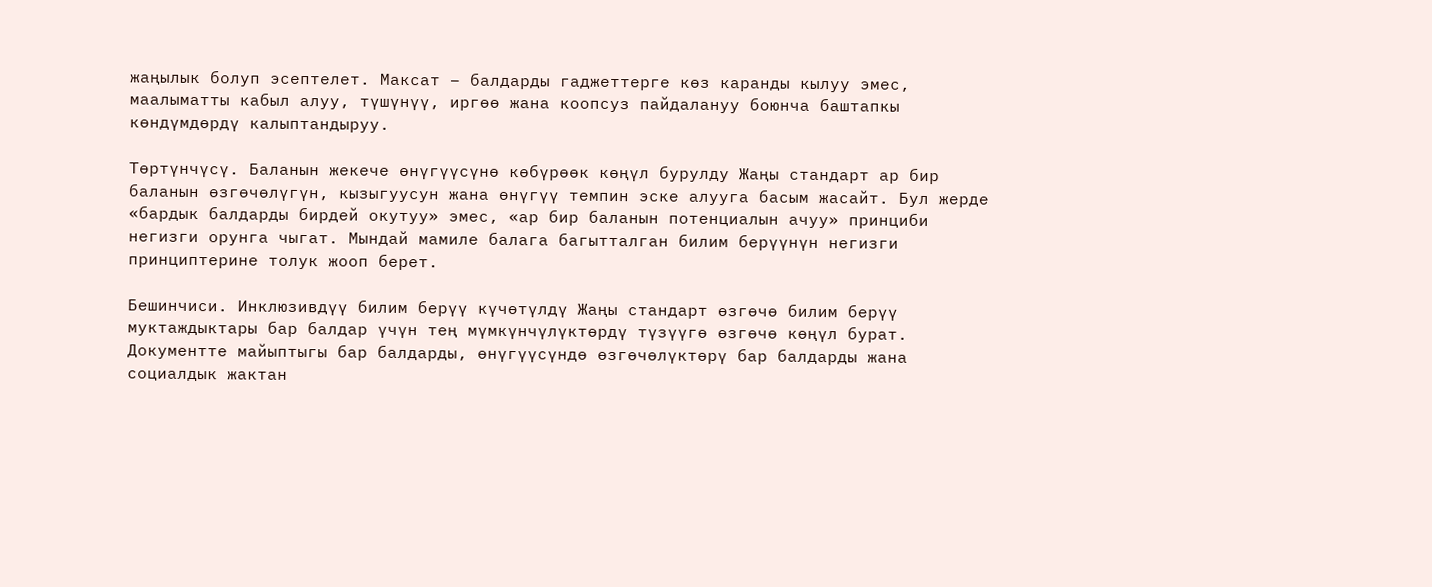жаңылык болуп эсептелет. Максат – балдарды гаджеттерге көз каранды кылуу эмес, маалыматты кабыл алуу, түшүнүү, иргөө жана коопсуз пайдалануу боюнча баштапкы көндүмдөрдү калыптандыруу.

Төртүнчүсү. Баланын жекече өнүгүүсүнө көбүрөөк көңүл бурулду Жаңы стандарт ар бир баланын өзгөчөлүгүн, кызыгуусун жана өнүгүү темпин эске алууга басым жасайт. Бул жерде «бардык балдарды бирдей окутуу» эмес, «ар бир баланын потенциалын ачуу» принциби негизги орунга чыгат. Мындай мамиле балага багытталган билим берүүнүн негизги принциптерине толук жооп берет.

Бешинчиси. Инклюзивдүү билим берүү күчөтүлдү Жаңы стандарт өзгөчө билим берүү муктаждыктары бар балдар үчүн тең мүмкүнчүлүктөрдү түзүүгө өзгөчө көңүл бурат. Документте майыптыгы бар балдарды, өнүгүүсүндө өзгөчөлүктөрү бар балдарды жана социалдык жактан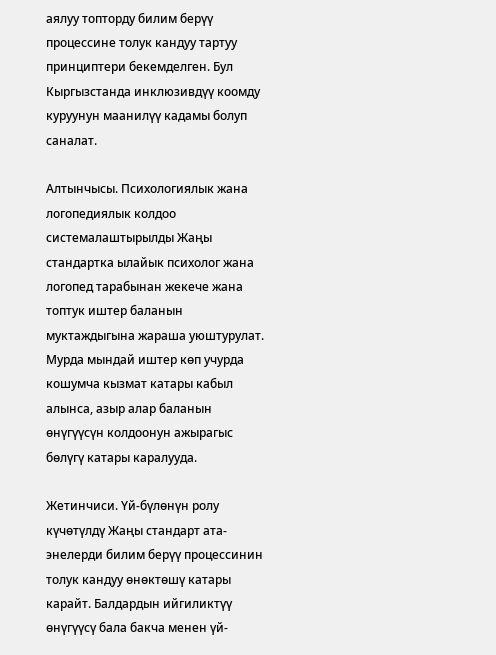аялуу топторду билим берүү процессине толук кандуу тартуу принциптери бекемделген. Бул Кыргызстанда инклюзивдүү коомду куруунун маанилүү кадамы болуп саналат.

Алтынчысы. Психологиялык жана логопедиялык колдоо системалаштырылды Жаңы стандартка ылайык психолог жана логопед тарабынан жекече жана топтук иштер баланын муктаждыгына жараша уюштурулат. Мурда мындай иштер көп учурда кошумча кызмат катары кабыл алынса, азыр алар баланын өнүгүүсүн колдоонун ажырагыс бөлүгү катары каралууда.

Жетинчиси. Үй-бүлөнүн ролу күчөтүлдү Жаңы стандарт ата-энелерди билим берүү процессинин толук кандуу өнөктөшү катары карайт. Балдардын ийгиликтүү өнүгүүсү бала бакча менен үй-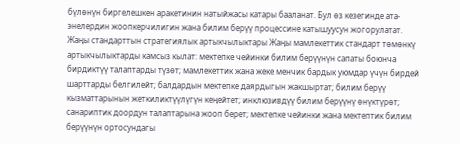бүлөнүн биргелешкен аракетинин натыйжасы катары бааланат. Бул өз кезегинде ата-энелердин жоопкерчилигин жана билим берүү процессине катышуусун жогорулатат. Жаңы стандарттын стратегиялык артыкчылыктары Жаңы мамлекеттик стандарт төмөнкү артыкчылыктарды камсыз кылат: мектепке чейинки билим берүүнүн сапаты боюнча бирдиктүү талаптарды түзөт; мамлекеттик жана жеке менчик бардык уюмдар үчүн бирдей шарттарды белгилейт; балдардын мектепке даярдыгын жакшыртат; билим берүү кызматтарынын жеткиликтүүлүгүн кеңейтет; инклюзивдүү билим берүүнү өнүктүрөт; санариптик доордун талаптарына жооп берет; мектепке чейинки жана мектептик билим берүүнүн ортосундагы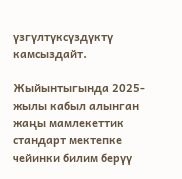үзгүлтүксүздүктү камсыздайт.

Жыйынтыгында 2025-жылы кабыл алынган жаңы мамлекеттик стандарт мектепке чейинки билим берүү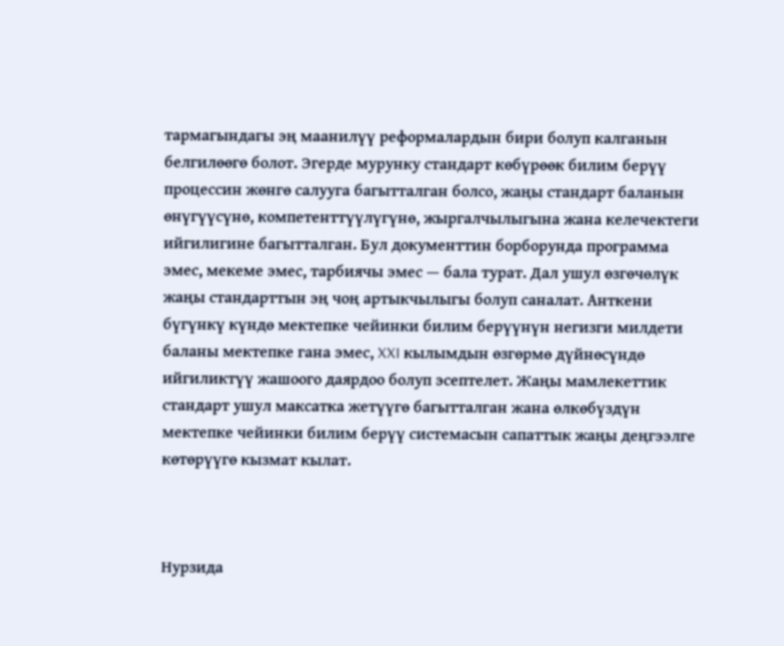тармагындагы эң маанилүү реформалардын бири болуп калганын белгилөөгө болот. Эгерде мурунку стандарт көбүрөөк билим берүү процессин жөнгө салууга багытталган болсо, жаңы стандарт баланын өнүгүүсүнө, компетенттүүлүгүнө, жыргалчылыгына жана келечектеги ийгилигине багытталган. Бул документтин борборунда программа эмес, мекеме эмес, тарбиячы эмес — бала турат. Дал ушул өзгөчөлүк жаңы стандарттын эң чоң артыкчылыгы болуп саналат. Анткени бүгүнкү күндө мектепке чейинки билим берүүнүн негизги милдети баланы мектепке гана эмес, XXI кылымдын өзгөрмө дүйнөсүндө ийгиликтүү жашоого даярдоо болуп эсептелет. Жаңы мамлекеттик стандарт ушул максатка жетүүгө багытталган жана өлкөбүздүн мектепке чейинки билим берүү системасын сапаттык жаңы деңгээлге көтөрүүгө кызмат кылат.



Нурзида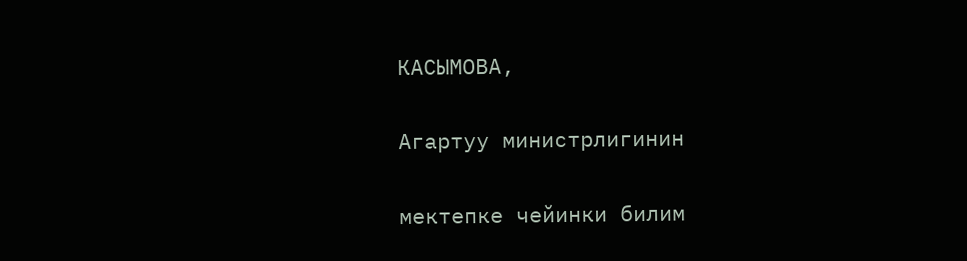КАСЫМОВА,

Агартуу министрлигинин

мектепке чейинки билим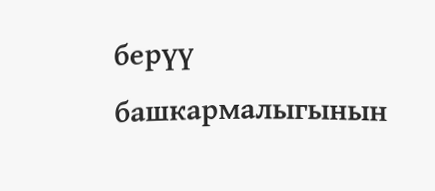берүү башкармалыгынын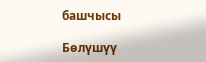башчысы

Бөлүшүү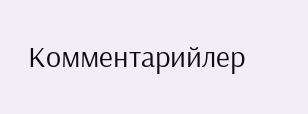Комментарийлер